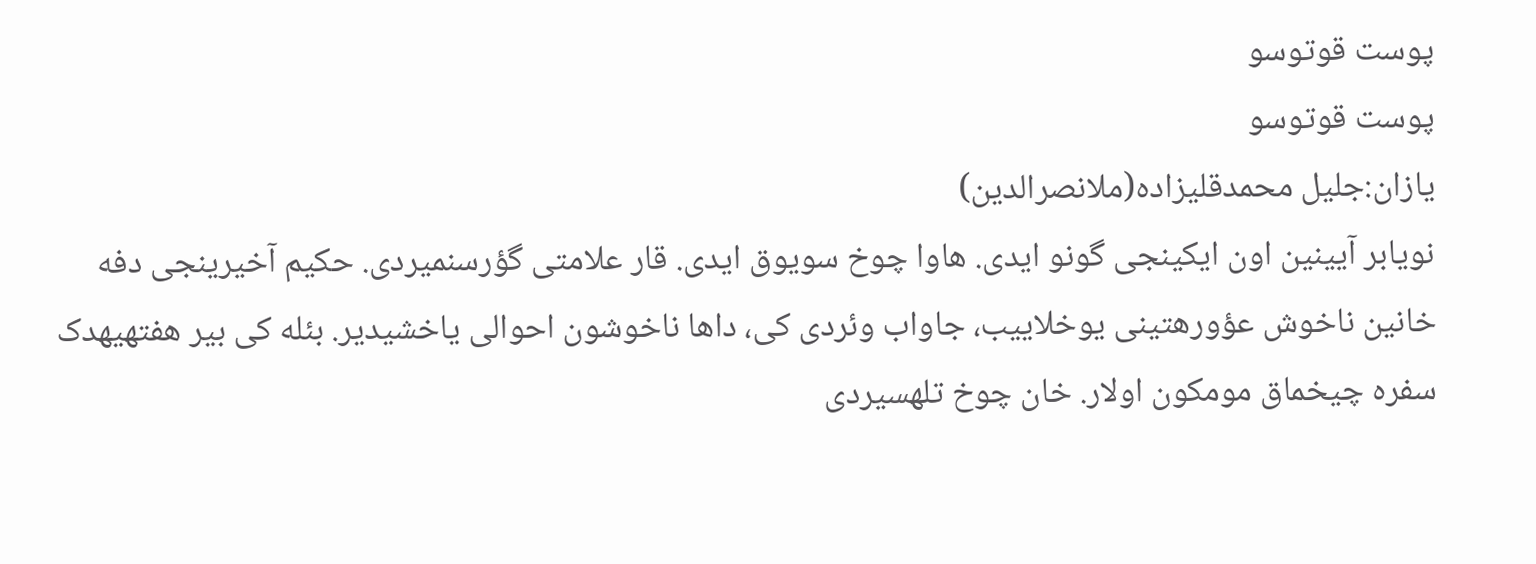پوست قوتوسو
پوست قوتوسو
یازان:جلیل محمدقلیزاده(ملانصرالدین)
نویابر آیینین اون ایکینجی گونو ایدی. هاوا چوخ سویوق ایدی. قار علامتی گؤرسنمیردی. حکیم آخیرینجی دفه خانین ناخوش عؤورهتینی یوخلاییب، جاواب وئردی کی، داها ناخوشون احوالی یاخشیدیر. بئله کی بیر هفتهیهدک سفره چیخماق مومکون اولار. خان چوخ تلهسیردی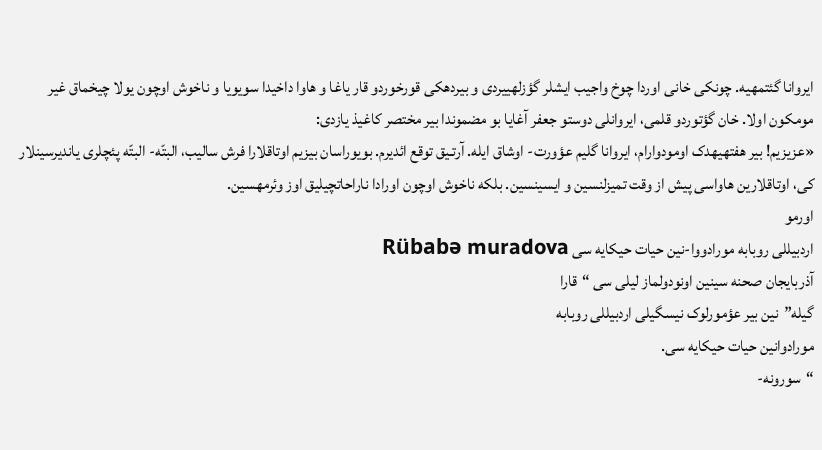ایروانا گئتمهیه. چونکی خانی اوردا چوخ واجیب ایشلر گؤزلهییردی و بیردهکی قورخوردو قار یاغا و هاوا داخیدا سویویا و ناخوش اوچون یولا چیخماق غیر مومکون اولا. خان گؤتوردو قلمی، ایروانلی دوستو جعفر آغایا بو مضموندا بیر مختصر کاغیذ یازدی:
«عزیزیم! بیر هفتهیهدک اومودوارام، ایروانا گلیم عؤورت- اوشاق ایله. آرتـیق توقع ائدیرم. بویوراسان بیزیم اوتاقلارا فرش سالیب، البتّه- البتّه پئچلری یاندیرسینلار کی، اوتاقلارین هاواسی پیش از وقت تمیزلنسین و ایسینسین. بلکه ناخوش اوچون اورادا ناراحاتچیلیق اوز وئرمهسین.
اورمو
اردبیللی روبابه مورادووا-نین حیات حیکایه سی Rübabə muradova
آذربایجان صحنه سینین اونودولماز لیلی سی “قارا
گیله”نین بیر عؤمورلوک نیسگیلی اردبیللی روبابه
مورادوانین حیات حیکایه سی.
“سورونه-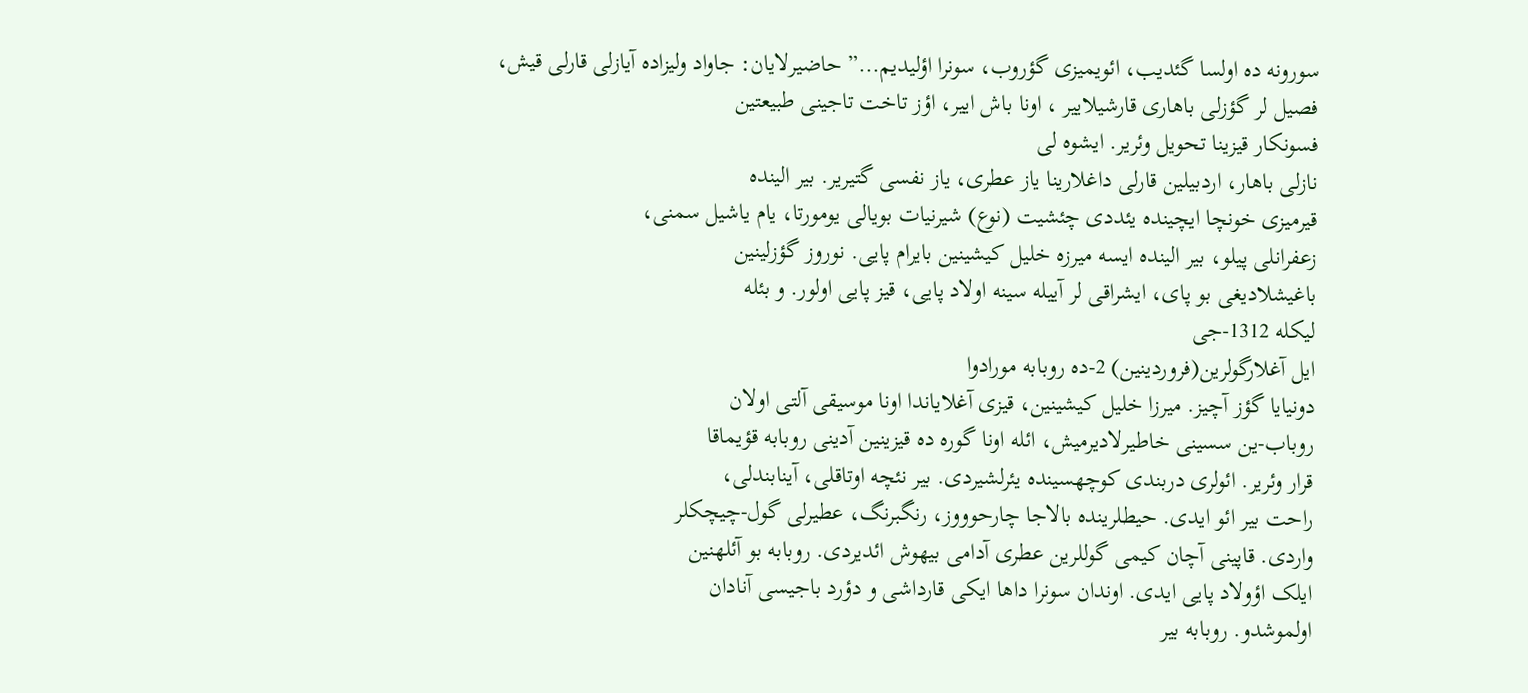سورونه ده اولسا گئدیب، ائویمیزی گؤروب، سونرا اؤلیدیم...” حاضیرلایان: جاواد ولیزاده آیازلی قارلی قیش،
فصیل لر گؤزلی باهاری قارشیلاییر ، اونا باش اییر، اؤز تاخت تاجینی طبیعتین
فسونکار قیزینا تحویل وئریر. ایشوه لی
نازلی باهار، اردبیلین قارلی داغلارینا یاز عطری، یاز نفسی گتیریر. بیر الینده
قیرمیزی خونچا ایچینده یئددی چئشیت (نوع) شیرنیات بویالی یومورتا، یام یاشیل سمنی،
زعفرانلی پیلو، بیر الینده ایسه میرزه خلیل کیشینین بایرام پایی. نوروز گؤزلینین
باغیشلادیغی بو پای، ایشراقی لر آییله سینه اولاد پایی، قیز پایی اولور. و بئله
لیکله 1312-جی
ایل آغلارگولرین(فروردینین) 2-ده روبابه مورادوا
دونیایا گؤز آچیز. میرزا خلیل کیشینین، قیزی آغلایاندا اونا موسیقی آلتی اولان
روباب-ین سسینی خاطیرلادیرمیش، ائله اونا گوره ده قیزینین آدینی روبابه قؤیماقا
قرار وئریر. ائولری دربندی کوچهسینده یئرلشیردی. بیر نئچه اوتاقلی، آینابندلی،
راحت بیر ائو ایدی. حیطلرینده بالاجا چارحوووز، رنگبرنگ، عطیرلی گول-چیچکلر
واردی. قاپینی آچان کیمی گوللرین عطری آدامی بیهوش ائدیردی. روبابه بو آئلهنین
ایلک اؤولاد پایی ایدی. اوندان سونرا داها ایکی قارداشی و دؤرد باجیسی آنادان
اولموشدو. روبابه بیر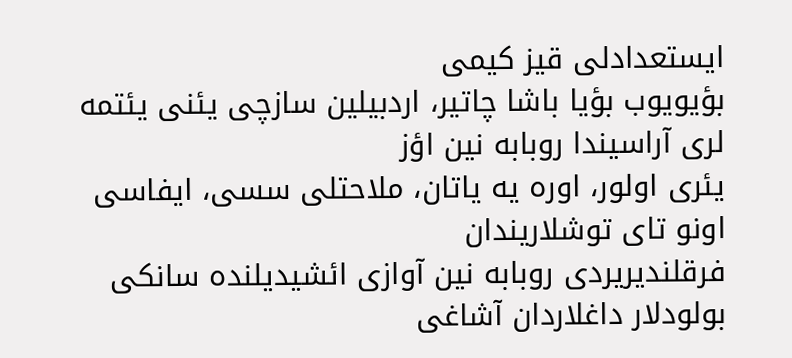ایستعدادلی قیز کیمی
بؤیویوب بؤیا باشا چاتیر، اردبیلین سازچی یئنی یئتمه لری آراسیندا روبابه نین اؤز
یئری اولور، اوره یه یاتان، ملاحتلی سسی، ایفاسی اونو تای توشلاریندان
فرقلندیریردی روبابه نین آوازی ائشیدیلنده سانکی بولودلار داغلاردان آشاغی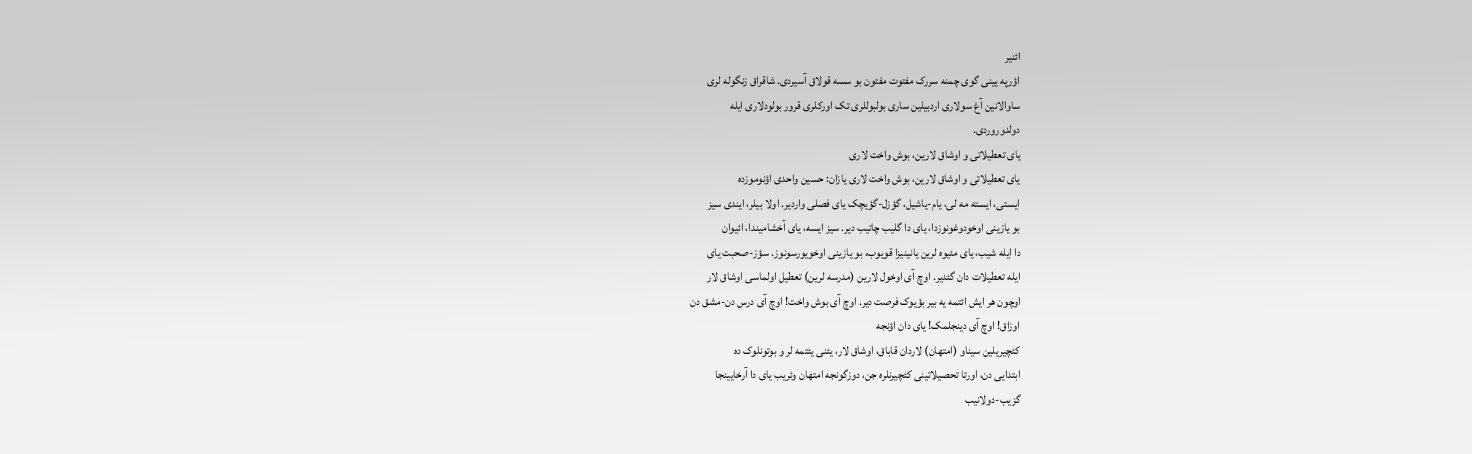ائنیر
اؤرپه یینی گوی چمنه سررک مفتوت مفتون بو سسه قولاق آسیردی. شاقراق زنگوله لری
ساوالانین آغ سولاری اردبیلین ساری بولبوللری تک اورکلری قرور بولودلاری ایله
دولدوروردی.
یاى تعطیلاتى و اوشاق لارین، بوش واخت لارى
یاى تعطیلاتى و اوشاق لارین، بوش واخت لارى یازان: حسین واحدی اؤنوموزده
ایستى، ایسته مه لى، یام-یاشیل، گؤزل-گؤیچک یاى فصلى واردیر. اولا بیلر، ایندى سیز
بو یازینى اوخودوغونوزدا، یای دا گلیب چاتیب دیر. سیز ایسه، یای آخشامیندا، ائیوان
دا ایله شیب، یای مئیوه لرین یانینیزا قویوب، بو یازینی اوخویورسونوز. سؤز-صحبت یاى
ایله تعطیلات دان گئدیر. اوچ آى اوخول لارین (مدرسه لرین) تعطیل اولماسى اوشاق لار
اوچون هر ایش ائتمه یه بیر بؤیوک فرصت دیر. اوچ آى بوش واخت! اوچ آى درس دن-مشق دن
اوزاق! اوچ آی دینجلمک! یای دان اؤنجه
کئچیریلین سیناو (امتهان) لاردان قاباق، اوشاق لار، یئنى یئتمه لر و بوتونلوک ده
ابتدایی دن، اورتا تحصیلاتینى کئچیرنلره جن، دوزگونجه امتهان وئریب یای دا آرخایینجا
گزیب-دولانیب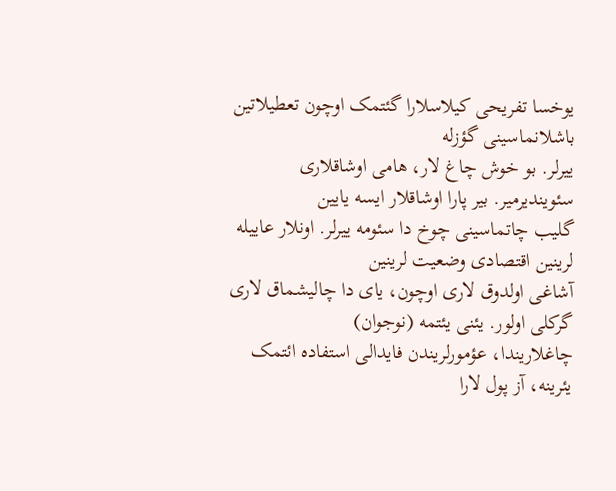یوخسا تفریحى کیلاسلارا گئتمک اوچون تعطیلاتین باشلانماسینی گؤزله
ییرلر. بو خوش چاغ لار، هامی اوشاقلاری سئویندیرمیر. بیر پارا اوشاقلار ایسه یایین
گلیب چاتماسینى چوخ دا سئومه ییرلر. اونلار عاییله لرینین اقتصادی وضعیت لرینین
آشاغی اولدوق لاری اوچون، یای دا چالیشماق لاری گرکلی اولور. یئنى یئتمه (نوجوان)
چاغلاریندا، عؤمورلریندن فایدالی استفاده ائتمک یئرینه، آز پول لارا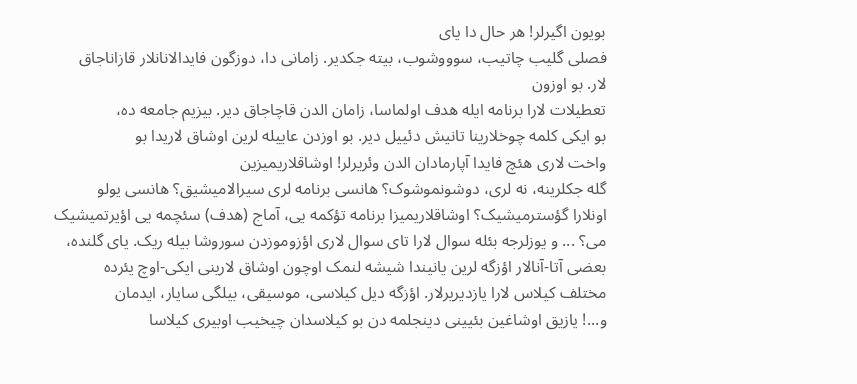بویون اگیرلر! هر حال دا یای
فصلی گلیب چاتیب، سوووشوب، بیته جکدیر. زامانى دا، دوزگون فایدالانانلار قازاناجاق
لار. بو اوزون
تعطیلات لارا برنامه ایله هدف اولماسا، زامان الدن قاچاجاق دیر. بیزیم جامعه ده،
بو ایکى کلمه چوخلارینا تانیش دئییل دیر. بو اوزدن عاییله لرین اوشاق لاریدا بو
واخت لاری هئچ فایدا آپارمادان الدن وئریرلر! اوشاقلاریمیزین
گله جکلرینه، نه لرى، دوشونموشوک؟ هانسی برنامه لری سیرالامیشیق؟ هانسی یولو
اونلارا گؤسترمیشیک؟ اوشاقلاریمیزا برنامه تؤکمه یى، آماج (هدف) سئچمه یى اؤیرتمیشیک
مى؟ ... و یوزلرجه بئله سوال لارا تاى سوال لارى اؤزوموزدن سوروشا بیله ریک. یای گلنده،
بعضی آتا-آنالار اؤزگه لرین یانیندا شیشه لنمک اوچون اوشاق لارینی ایکی-اوچ یئرده
مختلف کیلاس لارا یازدیریرلار. اؤزگه دیل کیلاسی، موسیقى، بیلگی سایار، ایدمان
و...! یازیق اوشاغین بئیینى دینجلمه دن بو کیلاسدان چیخیب اوبیری کیلاسا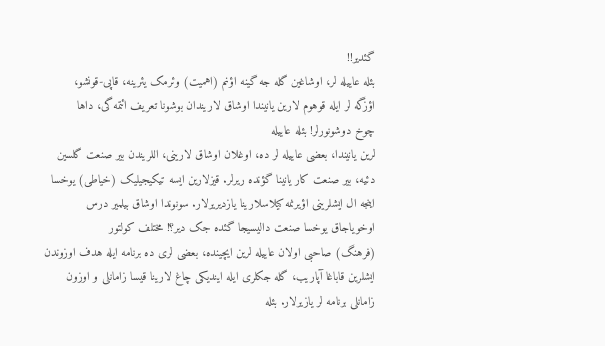گئدیر!!
بئله عاییله لر، اوشاغین گله جه گینه اؤنم (اهمیت) وئرمک یئرینه، قاپی-قونشو،
اؤزگه لر ایله قوهوم لارین یانیندا اوشاق لاریندان بوشونا تعریف ائتمه گى، داها
چوخ دوشونورلر! بئله عاییله
لرین یانیندا، بعضی عاییله لر ده، اوغلان اوشاق لارینی، اللریندن بیر صنعت گلسین
دئیه، بیر صنعت کار یانینا گؤنده ریرلر. قیزلارین ایسه تیکیجیلیک (خیاطى) یوخسا
اینجه ال ایشلرینى اؤیرنمه کیلاسلارینا یازدیریرلار. سونوندا اوشاق بیلمیر درس
اوخویاجاق یوخسا صنعت دالیسیجا گئده جک دیر؟! مختلف کولتور
(فرهنگ) صاحبی اولان عاییله لرین ایچینده، بعضی لرى ده برنامه ایله هدف اوزوندن
ایشلرین قاباغا آپاریب، گله جکلری ایله ایندیکی چاغ لارینا قیسا زامانلى و اوزون
زامانلى برنامه لر یازیرلار. بئله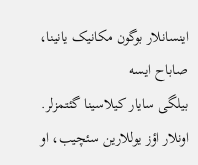اینسانلار بوگون مکانیک یانینا، صاباح ایسه
بیلگی سایار کیلاسینا گئتمزلر. اونلار اؤز یوللارین سئچیب، او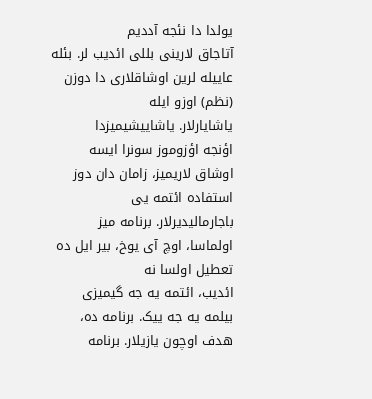یولدا دا نئجه آددیم
آتاجاق لارینى بللى ائدیب لر. بئله عاییله لرین اوشاقلاری دا دوزن (نظم) اوزو ایله
یاشایارلار. یاشاییشیمیزدا
اؤنجه اؤزوموز سونرا ایسه اوشاق لاریمیز، زامان دان دوز استفاده ائتمه یی
باجارمالیدیرلار. برنامه میز اولماسا، اوچ آی یوخ، بیر ایل ده تعطیل اولسا نه
ائدیب، ائتمه یه جه گیمیزى بیلمه یه جه ییک. برنامه ده، هدف اوچون یازیلار. برنامه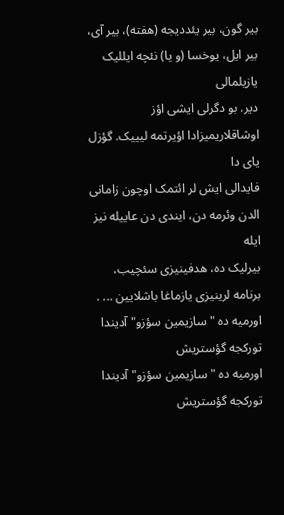بیر گون، بیر یئددیجه (هفته)، بیر آى، بیر ایل، یوخسا (و یا) نئچه ایللیک یازیلمالی
دیر. بو دگرلى ایشی اؤز اوشاقلاریمیزادا اؤیرتمه لیییک. گؤزل یاى دا
فایدالی ایش لر ائتمک اوچون زامانی الدن وئرمه دن، ایندی دن عاییله نیز ایله
بیرلیک ده، هدفینیزى سئچیب، برنامه لرینیزی یازماغا باشلایین ... .
اورمیه ده "سازیمین سؤزو" آدیندا تورکجه گؤستریش
اورمیه ده "سازیمین سؤزو" آدیندا تورکجه گؤستریش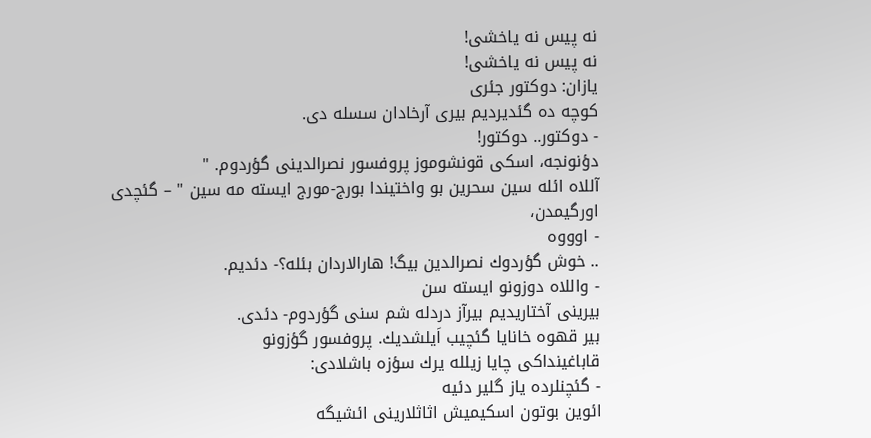نه پیس نه یاخشی!
نه پیس نه یاخشی!
یازان: دوكتور جئری
كوچه ده گئدیردیم بیری آرخادان سسله دی.
- دوكتور.. دوكتور!
دؤنونجه، اسكی قونشوموز پروفسور نصرالدینی گؤردوم. "
آللاه ائله سین سحرین بو واختیندا بورج-مورج ایسته مه سین " – گئچدی
اورگیمدن،
- اوووه
.. خوش گؤردوك نصرالدین بیگ! هارالاردان بئله؟- دئدیم.
- واللاه دوزونو ایسته سن
بیرینی آختاریدیم بیرآز دردله شم سنی گؤردوم- دئدی.
بیر قهوه خانایا گئچیب اَیلشدیك. پروفسور گؤزونو
قاباغینداكی چایا زیلله یرك سؤزه باشلادی:
- گئچنلرده یاز گلیر دئیه
ائوین بوتون اسكیمیش اثاثلارینی ائشیگه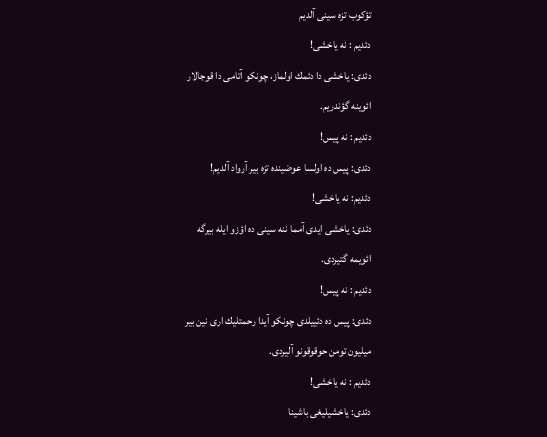تؤكوب تزه سینی آلدیم
دئدیم : نه یاخشی!
دئدی: یاخشی دا دئمك اولماز، چونكو آتامی دا قوجالار
ائوینه گؤندریم.
دئدیم : نه پیس!
دئدی: پیس ده اولسا عوضینده تزه بیر آرواد آلدیم!
دئدیم: نه یاخشی!
دئدی: یاخشی ایدی آمما ننه سینی ده اؤزو ایله بیرگه
ائویمه گتیردی.
دئدیم : نه پیس!
دئدی: پیس ده دئییلدی چونكو آیدا رحمتلیك اری نین بیر
میلیون تومن حوقوقونو آلیردی.
دئدیم : نه یاخشی!
دئدی: یاخشیلیغی باشینا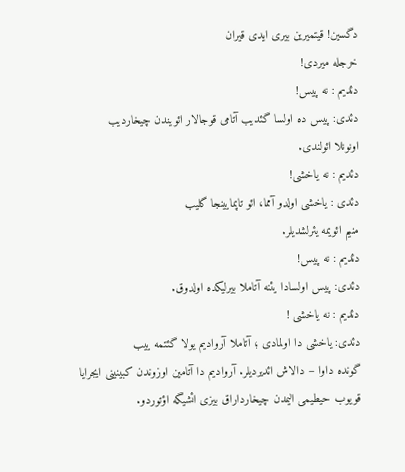دگسین! قیتمیرین بیری ایدی قیران
خرجله میردی!
دئدیم : نه پیس!
دئدی: پیس ده اولسا گئدیب آتامی قوجالار ائویندن چیخاردیب
اونونلا ائولندی.
دئدیم : نه یاخشی!
دئدی : یاخشی اولدو آمما، ائو تاپمایینجا گلیب
منیم ائویمه یئرلشدیلر.
دئدیم : نه پیس!
دئدی: پیس اولسادا یئنه آتاملا بیرلیكده اولدوق.
دئدیم : نه یاخشی !
دئدی: یاخشی دا اولمادی ؛ آتاملا آروادیم یولا گئتمه ییب
گونده داوا – دالاش ائدیردیلر. آروادیم دا آتامین اوزوندن كبینینی ایجرایا
قویوب حیطیمی الیمدن چیخارداراق بیزی ائشیگه اؤتوردو.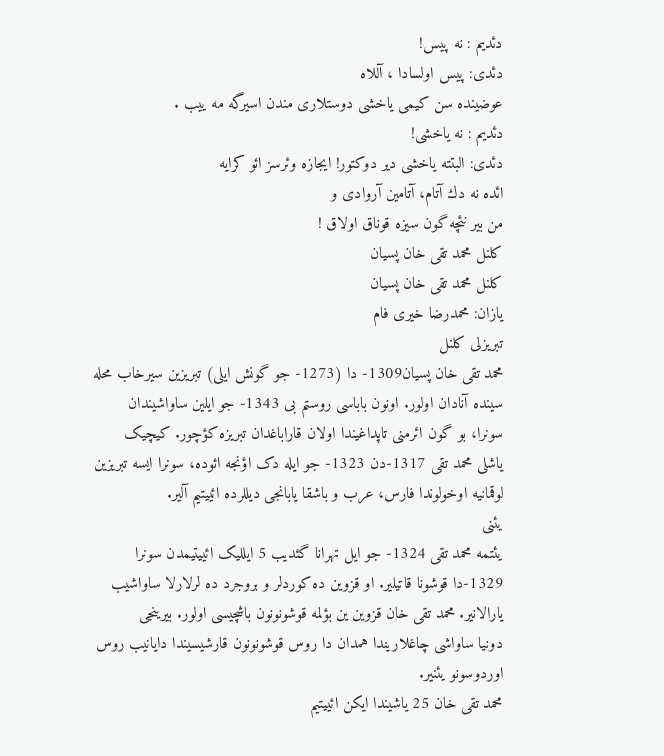دئدیم : نه پیس!
دئدی: پیس اولسادا ، آللاه
عوضینده سن كیمی یاخشی دوستلاری مندن اسیرگه مه ییب .
دئدیم : نه یاخشی!
دئدی: البتته یاخشی دیر دوكتور! ایجازه وئرسز ائو کرایه
ائده نه دك آتام، آتامین آروادی و
من بیر نئچه گون سیزه قوناق اولاق !
کلنل محمد تقی خان پسیان
کلنل محمد تقی خان پسیان
یازان: محمدرضا خیری فام
تبریزلی کلنل
محمد تقی خان پسیان1309- دا (1273- جو گونش ایلی) تبریزین سیرخاب محله
سینده آنادان اولور. اونون باباسی روستم بی 1343- جو ایلین ساواشیندان
سونرا، بو گون ائرمنی تاپداغیندا اولان قاراباغدان تبریزه کؤچور. کیچیک
یاشلی محمد تقی 1317-دن 1323- جو ایله دک اؤنجه ائوده، سونرا ایسه تبریزین
لوقمانیه اوخولوندا فارس، عرب و باشقا یابانجی دیللرده ائییتیم آلیر.
یئنی
یئتمه محمد تقی 1324- جو ایل تهرانا گئدیب 5 ایللیک ائییتیمدن سونرا
1329-دا قوشونا قاتیلیر. او قزوین ده کوردلر و بروجرد ده لرلارلا ساواشیب
یارالانیر. محمد تقی خان قزوین ین بؤلمه قوشونونون باشچیسی اولور. بیرینجی
دونیا ساواشی چاغلاریندا همدان دا روس قوشونونون قارشیسیندا دایانیب روس
اوردوسونو یئنیر.
محمد تقی خان 25 یاشیندا ایکن ائییتیم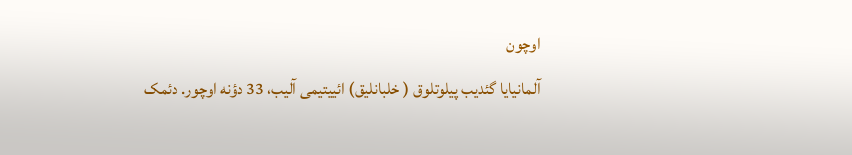اوچون
آلمانیایا گئدیب پیلوتلوق ( خلبانلیق) ائییتیمی آلیب، 33 دؤنه اوچور. دئمک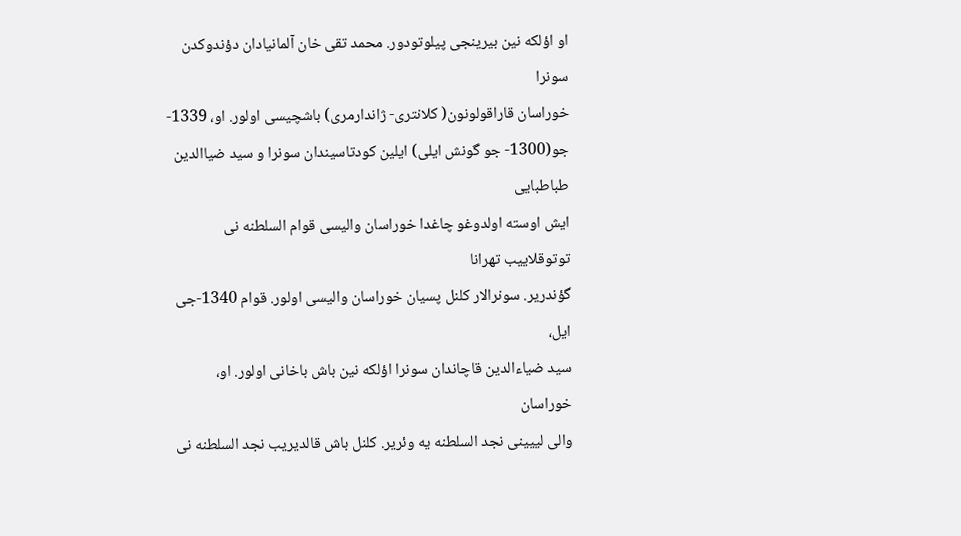او اؤلکه نین بیرینجی پیلوتودور. محمد تقی خان آلمانیادان دؤندوکدن سونرا
خوراسان قاراقولونون( کلانتری- ژاندارمری) باشچیسی اولور. او، 1339-
جو(1300- جو گونش ایلی) ایلین کودتاسیندان سونرا و سید ضیاالدین طباطبایی
ایش اوسته اولدوغو چاغدا خوراسان والیسی قوام السلطنه نی توتوقلاییب تهرانا
گؤندریر. سونرالار کلنل پسیان خوراسان والیسی اولور. قوام 1340-جی ایل،
سید ضیاءالدین قاچاندان سونرا اؤلکه نین باش باخانی اولور. او، خوراسان
والی لییینی نجد السلطنه یه وئریر. کلنل باش قالدیریب نجد السلطنه نی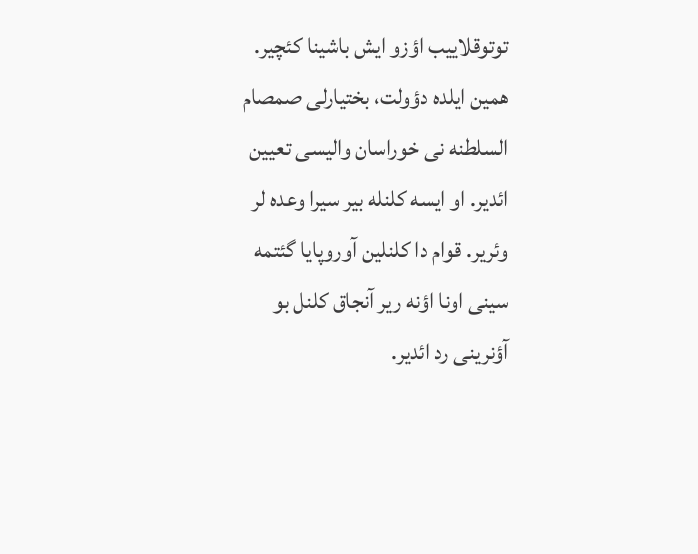توتوقلاییب اؤزو ایش باشینا کئچیر. همین ایلده دؤولت، بختیارلی صمصام
السلطنه نی خوراسان والیسی تعیین ائدیر. او ایسه کلنله بیر سیرا وعده لر
وئریر. قوام دا کلنلین آوروپایا گئتمه سینی اونا اؤنه ریر آنجاق کلنل بو
آؤنرینی رد ائدیر.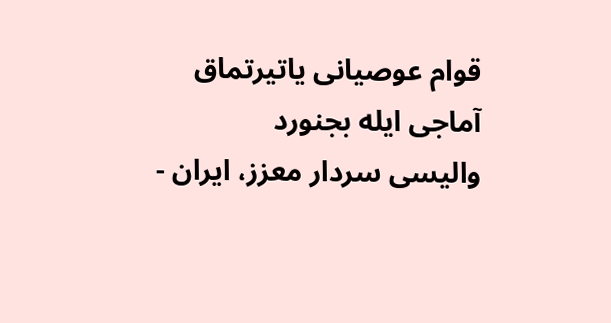قوام عوصیانی یاتیرتماق آماجی ایله بجنورد
والیسی سردار معزز، ایران -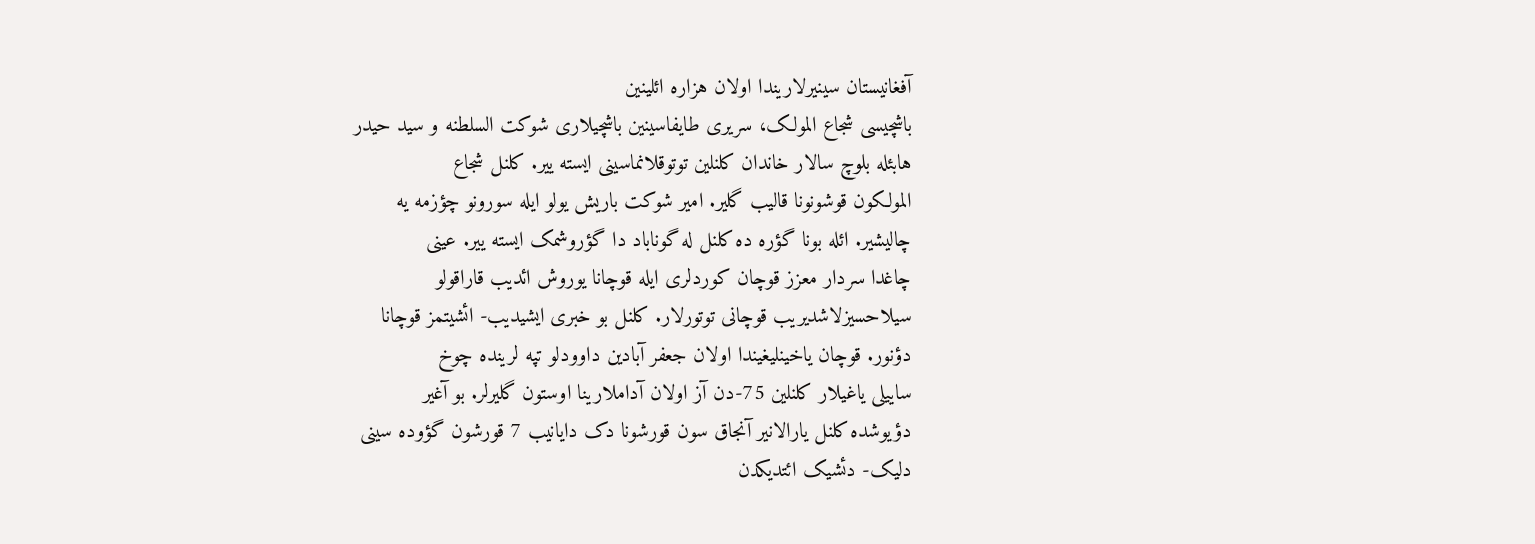آفغانیستان سینیرلاریندا اولان هزاره ائلینین
باشچیسی شجاع المولک، سریری طایفاسینین باشچیلاری شوکت السلطنه و سید حیدر
هابئله بلوچ سالار خاندان کلنلین توتوقلانماسینی ایسته ییر. کلنل شجاع
المولکون قوشونونا قالیب گلیر. امیر شوکت باریش یولو ایله سورونو چؤزمه یه
چالیشیر. ائله بونا گؤره ده کلنل له گوناباد دا گؤروشمک ایسته ییر. عینی
چاغدا سردار معزز قوچان کوردلری ایله قوچانا یوروش ائدیب قاراقولو
سیلاحسیزلاشدیریب قوچانی توتورلار. کلنل بو خبری ایشیدیب- ائشیتمز قوچانا
دؤنور. قوچان یاخینلیغیندا اولان جعفر آبادین داوودلو تپه لرینده چوخ
ساییلی یاغیلار کلنلین 75-دن آز اولان آداملارینا اوستون گلیرلر. بو آغیر
دؤیوشده کلنل یارالانیر آنجاق سون قورشونا دک دایانیب 7 قورشون گؤوده سینی
دلیک- دئشیک ائتدیکدن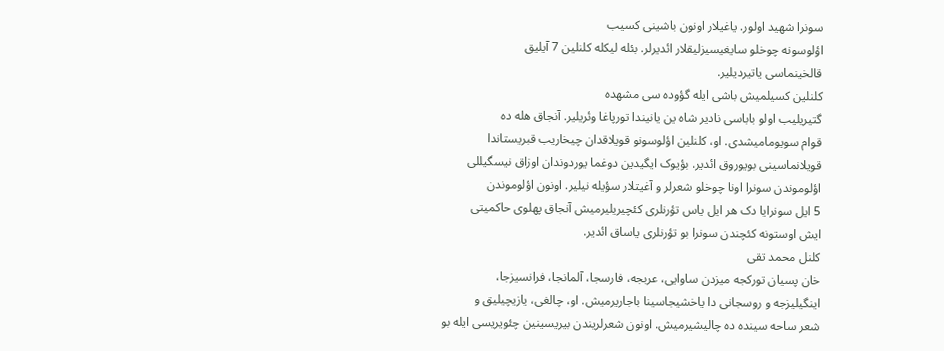سونرا شهید اولور. یاغیلار اونون باشینی کسیب
اؤلوسونه چوخلو سایغیسیزلیقلار ائدیرلر. بئله لیکله کلنلین 7 آیلیق
قالخینماسی یاتیردیلیر.
کلنلین کسیلمیش باشی ایله گؤوده سی مشهده
گتیریلیب اولو باباسی نادیر شاه ین یانیندا تورپاغا وئریلیر. آنجاق هله ده
قوام سویومامیشدی. او، کلنلین اؤلوسونو قویلاقدان چیخاریب قبریستاندا
قویلانماسینی بویوروق ائدیر. بؤیوک ایگیدین دوغما یوردوندان اوزاق نیسگیللی
اؤلوموندن سونرا اونا چوخلو شعرلر و آغیتلار سؤیله نیلیر. اونون اؤلوموندن
5 ایل سونرایا دک هر ایل یاس تؤرنلری کئچیریلیرمیش آنجاق پهلوی حاکمیتی
ایش اوستونه کئچندن سونرا بو تؤرنلری یاساق ائدیر.
کلنل محمد تقی
خان پسیان تورکجه میزدن ساوایی، عربجه، فارسجا، آلمانجا، فرانسیزجا،
اینگیلیزجه و روسجانی دا یاخشیجاسینا باجاریرمیش. او، چالغی، یازیچیلیق و
شعر ساحه سینده ده چالیشیرمیش. اونون شعرلریندن بیریسینین چئویریسی ایله بو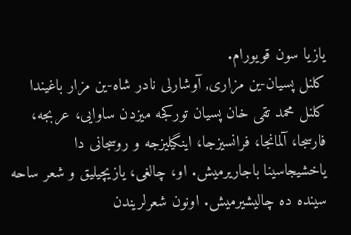یازیا سون قویورام.
کلنل پسیان-ین مزاری, آوشارلی نادر شاه-ین مزار باغیندا
کلنل محمد تقی خان پسیان تورکجه میزدن ساوایی، عربجه، فارسجا، آلمانجا، فرانسیزجا، اینگیلیزجه و روسجانی دا یاخشیجاسینا باجاریرمیش. او، چالغی، یازیچیلیق و شعر ساحه سینده ده چالیشیرمیش. اونون شعرلریندن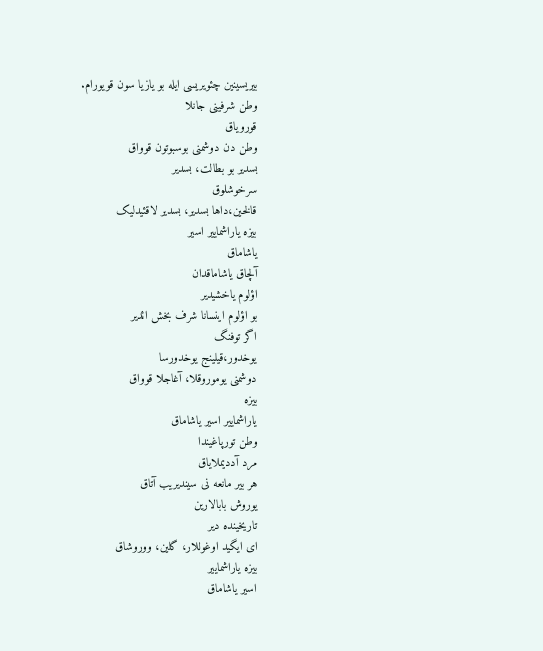بیریسینین چئویریسی ایله بو یازیا سون قویورام.
وطن شرفینی جانلا
قورویاق
وطن دن دوشمنی بوسبوتون قوواق
بسدیر بو بطالت، بسدیر
سرخوشلوق
قالخین،داها بسدیر، بسدیر لاقئیدلیک
بیزه یاراشماییر اسیر
یاشاماق
آلچاق یاشاماقدان
اؤلوم یاخشیدیر
بو اؤلوم اینسانا شرف بخش ائدیر
اگر توفنگ
یوخدور،قیلینج یوخدورسا
دوشمنی یوموروقلا، آغاجلا قوواق
بیزه
یاراشماییر اسیر یاشاماق
وطن تورپاغیندا
مرد آددیملایاق
هر بیر مانعه نی سیندیریب آتاق
یوروش بابالارین
تاریخینده دیر
ای ایگید اوغوللار، گلین، ووروشاق
بیزه یاراشماییر
اسیر یاشاماق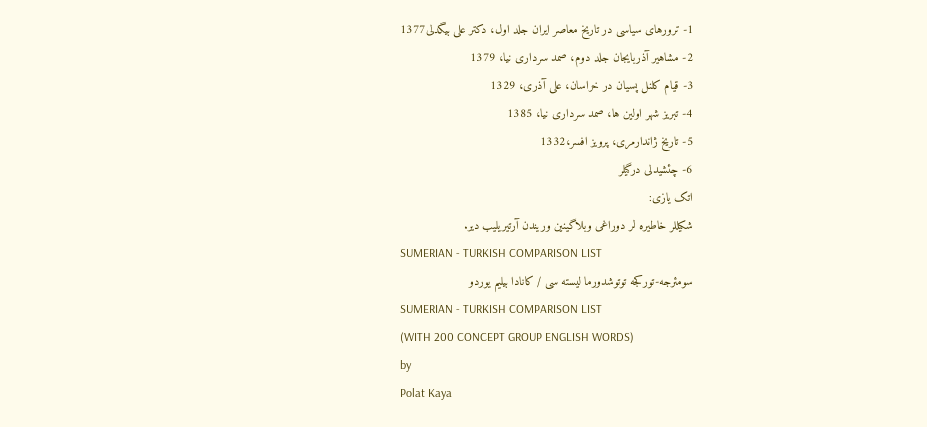1- ترورهای سیاسی در تاریخ معاصر ایران جلد اول، دکتر علی بیگدلی1377
2- مشاهیر آذربایجان جلد دوم، صمد سرداری نیا، 1379
3- قیام کلنل پسیان در خراسان، علی آذری، 1329
4- تبریز شهر اولین ها، صمد سرداری نیا، 1385
5- تاریخ ژاندارمری، پرویز افسر،1332
6- چئشیدلی درگیلر
اتک یازی:
شکیللر خاطیره لر دوراغی وبلاگینین وریندن آرتیریلیب دیر.
SUMERIAN - TURKISH COMPARISON LIST
سومئرجه-تورکجه توتوشدورما لیسته سی / کانادا بیلیم یوردو
SUMERIAN - TURKISH COMPARISON LIST
(WITH 200 CONCEPT GROUP ENGLISH WORDS)
by
Polat Kaya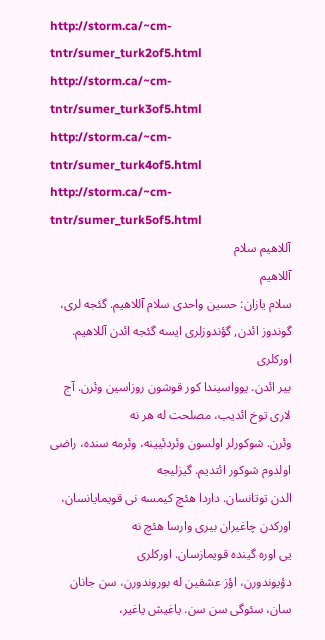http://storm.ca/~cm-tntr/sumer_turk2of5.html
http://storm.ca/~cm-tntr/sumer_turk3of5.html
http://storm.ca/~cm-tntr/sumer_turk4of5.html
http://storm.ca/~cm-tntr/sumer_turk5of5.html
آللاهیم سلام
آللاهیم
سلام یازان: حسین واحدی سلام آللاهیم. گئجه لری، گوندوز ائدن, گؤندوزلری ایسه گئجه ائدن آللاهیم. اورکلری
بیر ائدن. یوواسیندا کور قوشون روزاسین وئرن. آج لاری توخ ائدیب، مصلحت له هر نه
وئرن. شوکورلر اولسون وئردئیینه، وئرمه سنده، راضی اولدوم شوکور ائتدیم. گیزلیجه
الدن توتانسان. داردا هئچ کیمسه نی قویمایانسان، اورکدن چاغیران بیری وارسا هئچ نه
یى اوره گینده قویمازسان. اورکلری
دؤیوندورن، اؤز عشقین له بوروندورن، سن جانان سان، سئوگی سن سن. یاغیش یاغیر،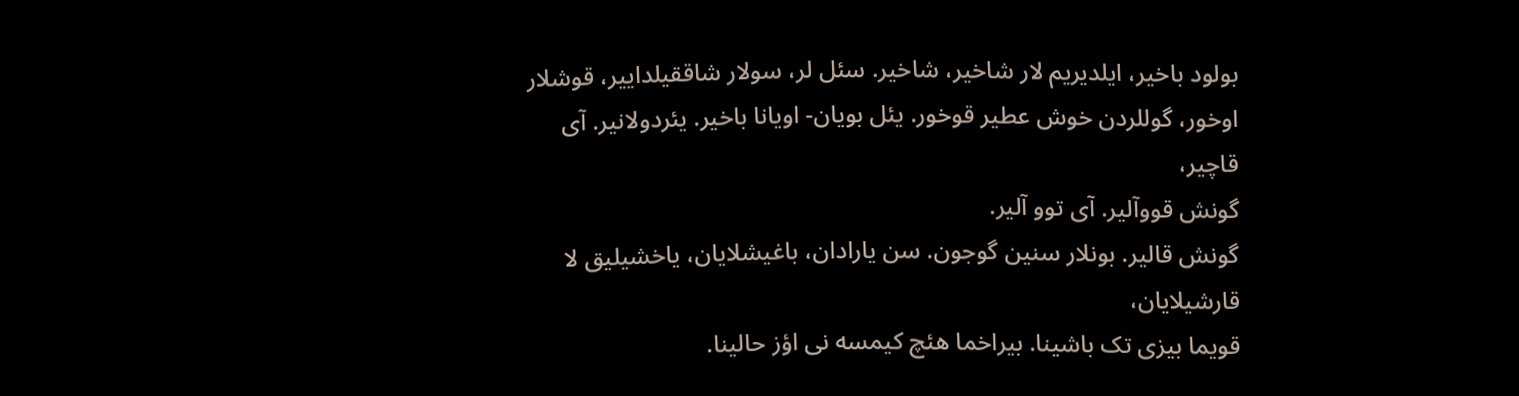بولود باخیر، ایلدیریم لار شاخیر، شاخیر. سئل لر، سولار شاققیلداییر، قوشلار
اوخور، گوللردن خوش عطیر قوخور. یئل بویان- اویانا باخیر. یئردولانیر. آى قاچیر،
گونش قووآلیر. آى توو آلیر.
گونش قالیر. بونلار سنین گوجون. سن یارادان، باغیشلایان، یاخشیلیق لا قارشیلایان،
قویما بیزی تک باشینا. بیراخما هئچ کیمسه نی اؤز حالینا.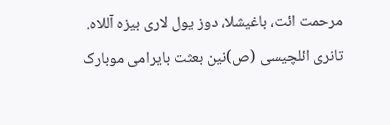مرحمت ائت، باغیشلا، دوز یول لاری بیزه آللاه.
تانری ائلچیسی (ص)نین بعثت بایرامی موبارک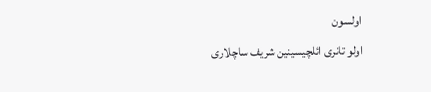اولسون
اولو تانری ائلچیسینین شریف ساچلاری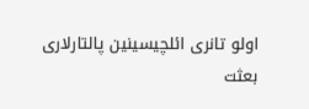اولو تانری ائلچیسینین پالتارلاری
بعثت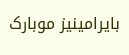بایرامینیز موبارک